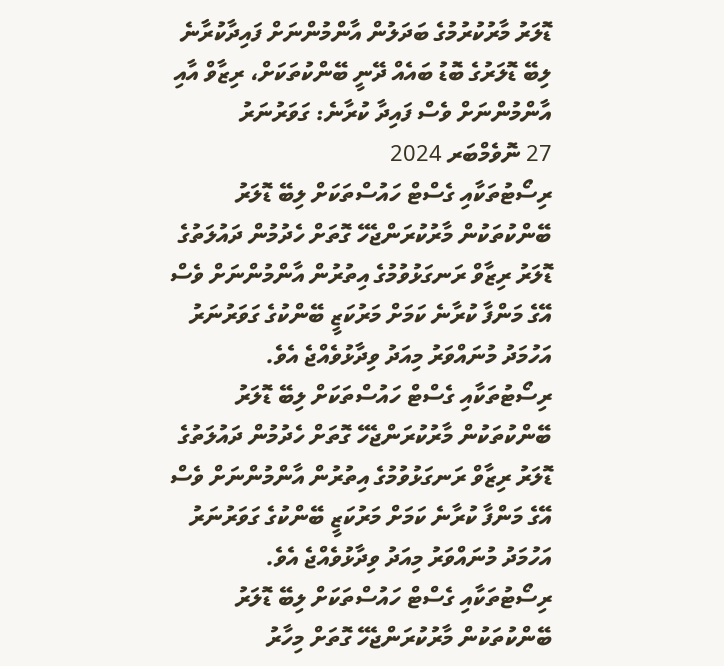ޑޮލަރު މާރުކުރުމުގެ ބަދަލުން އާންމުންނަށް ފައިދާކުރާނެ
ލިބޭ ޑޮލަރުގެ ބޮޑު ބައެއް ދޭނީ ބޭންކުތަކަށް، ރިޒާވް އާއި އާންމުންނަށް ވެސް ފައިދާ ކުރާނެ: ގަވަރުނަރު
27 ނޮވެމްބަރ 2024
ރިސޯޓުތަކާއި ގެސްޓް ހައުސްތަކަށް ލިބޭ ޑޮލަރު ބޭންކުތަކުން މާރުކުރަންޖެހޭ ގޮތަށް ހެދުމުން ދައުލަތުގެ ޑޮލަރު ރިޒާވް ރަނގަޅުވުމުގެ އިތުރުން އާންމުންނަށް ވެސް އޭގެ މަންފާ ކުރާނެ ކަމަށް މަރުކަޒީ ބޭންކުގެ ގަވަރުނަރު އަހުމަދު މުނައްވަރު މިއަދު ވިދާޅުވެއްޖެ އެވެ.
ރިސޯޓުތަކާއި ގެސްޓް ހައުސްތަކަށް ލިބޭ ޑޮލަރު ބޭންކުތަކުން މާރުކުރަންޖެހޭ ގޮތަށް ހެދުމުން ދައުލަތުގެ ޑޮލަރު ރިޒާވް ރަނގަޅުވުމުގެ އިތުރުން އާންމުންނަށް ވެސް އޭގެ މަންފާ ކުރާނެ ކަމަށް މަރުކަޒީ ބޭންކުގެ ގަވަރުނަރު އަހުމަދު މުނައްވަރު މިއަދު ވިދާޅުވެއްޖެ އެވެ.
ރިސޯޓުތަކާއި ގެސްޓް ހައުސްތަކަށް ލިބޭ ޑޮލަރު ބޭންކުތަކުން މާރުކުރަންޖެހޭ ގޮތަށް މިހާރު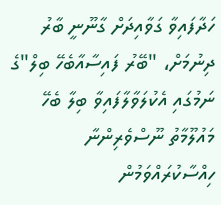ހަދާފައިވާ ގަވާއިދަށް ގާނޫނީ ބާރު ދިނުމަށް، "ބޭރު ފައިސާއާބެހޭ ބިލް"ގެ ނަމުގައި އެކުލަވާލާފައިވާ ބިލާ ބެހޭ މައުލޫމާތު ނޫސްވެރިންނާ ހިއްސާކުރައްވަމުން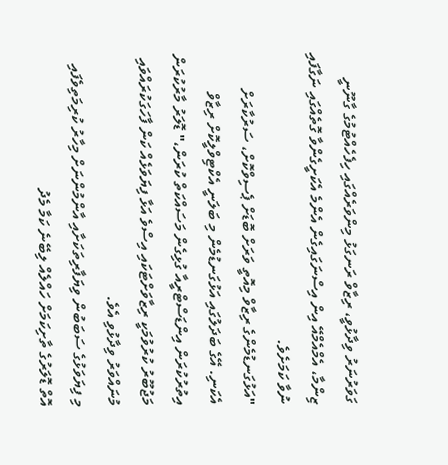ގަވަރުނަރު ވިދާޅުވީ، ރިޒާވް ރަނގަޅު މިންވަރެއްގައި ހިފެހެއްޓުމުގެ ގާނޫނީ ޒިންމާ، އެމްއެމްއޭ އިން އިސްނަގައިގެން އެންމެ އެކަށީގެންވާ ގޮތެއްގައި ނަގާފައި ނުވާ ކަމަށެވެ.
"އަޅުގަނޑުމެންގެ ރިޒާވް މިއޮތީ ވަރަށް ބޮޑަށް ޕެސިވްކޮށް، ސަރުކާރަށް އެކަނި. އޭގެ ބަދަލުގައި އަޅުގަނޑުމެން މި ބަލަނީ އެކްޓިވްލީކޮށް ރިޒާވް އިތުރުކުރަން އިންޑަސްޓްރީއާ ގުޅިގެން މަސައްކަތް ކުރަން،" ޑޮލަރު މާރުކުރަން މަޖުބޫރު ކުރުވުމަކީ ރިޒާވަށްޓަކައި އިސްވެ އަޅާ ފިޔަވަޅެއް ކަން ފާހަގަކުރައްވައި މުނައްވަރު ވިދާޅުވި އެވެ.
މި ފިޔަވަޅުގެ ސަބަބުން ވިޔަފާރިތަކަށާއި އާންމުންނަށް މިހާރު ކުރިމަތިވެފައި އޮތް ޑޮލަރުގެ ތާށިކަމަށް ހައްލެއް ލިބޭނެ ކަމާ މެދު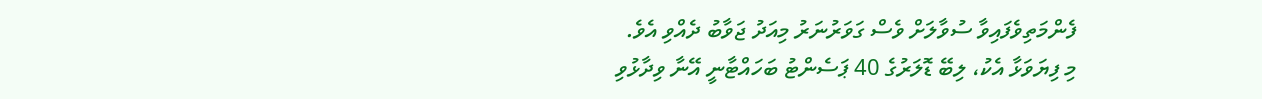ފެންމަތިވެފައިވާ ސުވާލަށް ވެސް ގަވަރުނަރު މިއަދު ޖަވާބު ދެއްވި އެވެ.
މި ފިޔަވަޅާ އެކު، ލިބޭ ޑޮލަރުގެ 40 ޕަސެންޓު ބަހައްޓާނީ އޭނާ ވިދާޅުވި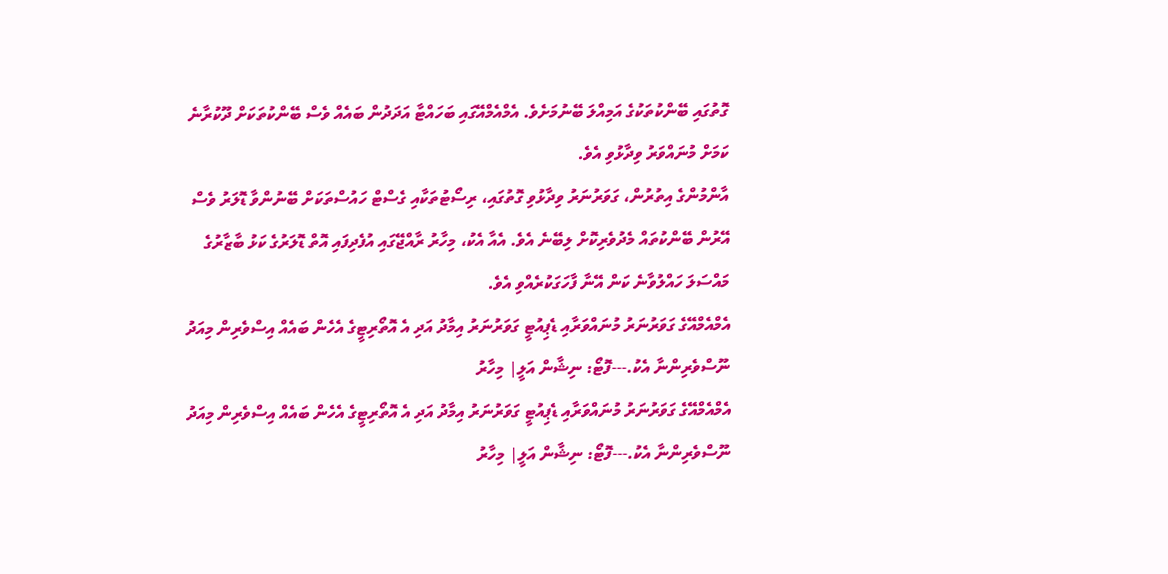ގޮތުގައި ބޭންކުތަކުގެ އަމިއްލަ ބޭނުމަށެވެ. އެމްއެމްއޭގައި ބަހައްޓާ އަދަދުން ބައެއް ވެސް ބޭންކުތަކަށް ދޫކުރާނެ ކަމަށް މުނައްވަރު ވިދާޅުވި އެވެ.
އާންމުންގެ އިތުރުން، ގަވަރުނަރު ވިދާޅުވި ގޮތުގައި، ރިސޯޓުތަކާއި ގެސްޓް ހައުސްތަކަށް ބޭނުންވާ ޑޮލަރު ވެސް އޭރުން ބޭންކުތައް މެދުވެރިކޮށް ލިބޭނެ އެވެ. އެއާ އެކު، މިހާރު ރާއްޖޭގައި އުފެދިފައި އޮތް ޑޮލަރުގެ ކަޅު ބާޒާރުގެ މައްސަލަ ހައްލުވާނެ ކަން އޭނާ ފާހަގަކުރެއްވި އެވެ.
އެމްއެމްއޭގެ ގަވަރުނަރު މުނައްވަރާއި ޑެޕިއުޓީ ގަވަރުނަރު އިމާދު އަދި އެ އޮތޯރިޓީގެ އެހެން ބައެއް އިސްވެރިން މިއަދު ނޫސްވެރިންނާ އެކު.---ފޮޓޯ: ނިޝާން އަލީ| މިހާރު
އެމްއެމްއޭގެ ގަވަރުނަރު މުނައްވަރާއި ޑެޕިއުޓީ ގަވަރުނަރު އިމާދު އަދި އެ އޮތޯރިޓީގެ އެހެން ބައެއް އިސްވެރިން މިއަދު ނޫސްވެރިންނާ އެކު.---ފޮޓޯ: ނިޝާން އަލީ| މިހާރު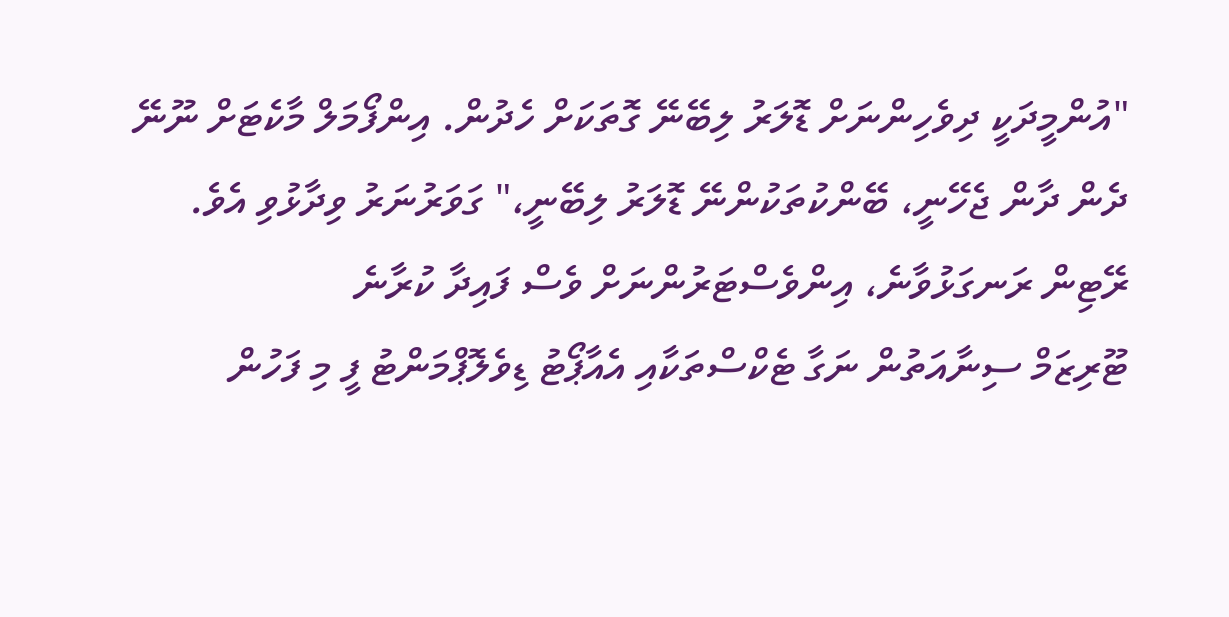"އުންމީދަކީ ދިވެހިންނަށް ޑޮލަރު ލިބޭނޭ ގޮތަކަށް ހެދުން. އިންފޯމަލް މާކެޓަށް ނޫނޭ ދެން ދާން ޖެހޭނީ، ބޭންކުތަކުންނޭ ޑޮލަރު ލިބޭނީ،" ގަވަރުނަރު ވިދާޅުވި އެވެ.
ރޭޓިން ރަނގަޅުވާނެ، އިންވެސްޓަރުންނަށް ވެސް ފައިދާ ކުރާނެ
ޓޫރިޒަމް ސިނާއަތުން ނަގާ ޓެކްސްތަކާއި އެއާޕޯޓު ޑިވެލޮޕްމަންޓު ފީ މި ފަހުން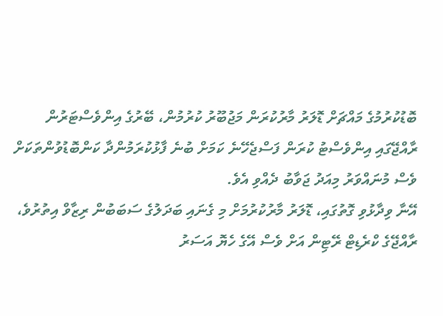ބޮޑުކުރުމުގެ މައްޗަށް ޑޮލަރު މާރުކުރަން މަޖުބޫރު ކުރުމުން، ބޭރުގެ އިންވެސްޓަރުން ރާއްޖޭގައި އިންވެސްޓު ކުރަން ފަސްޖެހޭނެ ކަމަށް ބުނެ ފާޅުކުރަމުންދާ ކަންބޮޑުވުންތަކަށް ވެސް މުނައްވަރު މިއަދު ޖަވާބު ދެއްވި އެވެ.
އޭނާ ވިދާޅުވި ގޮތުގައި، ޑޮލަރު މާރުކުރުމަށް މި ގެނައި ބަދަލުގެ ސަބަބުން ރިޒާވް އިތުރުވެ، ރާއްޖޭގެ ކްރެޑިޓް ރޭޓިން އަށް ވެސް އޭގެ ހެޔޮ އަސަރު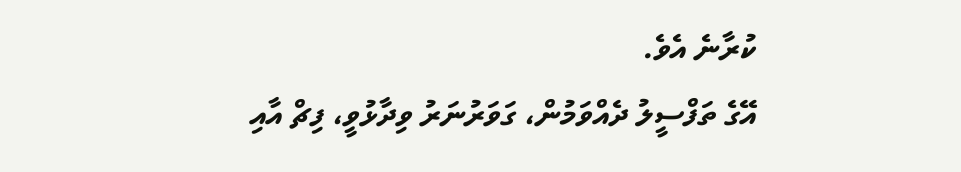ކުރާނެ އެވެ.
އޭގެ ތަފްސީލު ދެއްވަމުން، ގަވަރުނަރު ވިދާޅުވީ، ފިޗް އާއި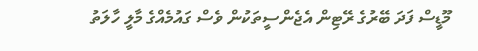މޫޑީސް ފަދަ ބޭރުގެ ރޭޓިން އެޖެންސީތަކުން ވެސް ގައުމެއްގެ މާލީ ހާލަތު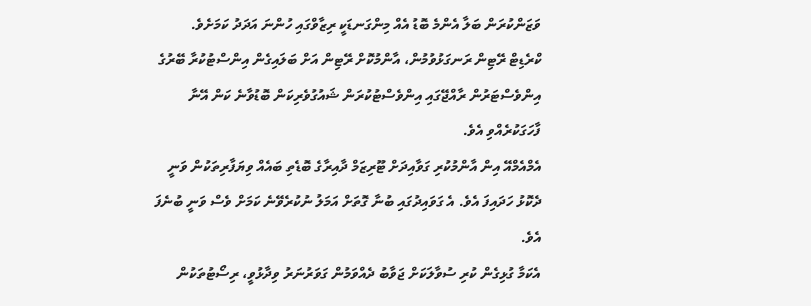ވަޒަންކުރަން ބަލާ އެންމެ ބޮޑު އެއް މިންގަނޑަކީ ރިޒާވްގައި ހުންނަ އަދަދު ކަމަށެވެ.
ކްރެޑިޓް ރޭޓިން ރަނގަޅުވުމުން، އާންމުކޮށް ރޭޓިން އަށް ބަލައިގެން އިންސްޓުކުރާ ބޭރުގެ އިންވެސްޓަރުން ރާއްޖޭގައި އިންވެސްޓުކުރަން ޝައުގުވެރިކަން ބޮޑުވާނެ ކަން އޭނާ ފާހަގަކުރެއްވި އެވެ.
އެމްއެމްއޭ އިން އާންމުކުރި ގަވާއިދަށް ޓޫރިޒަމް ދާއިރާގެ ބޮޑެތި ބައެއް ވިޔަފާރިތަކުން ވަނީ ދެކޮޅު ހަދައިފަ އެވެ. އެ ގަވައިދުގައި ބުނާ ގޮތަށް އަމަލު ނުކުރެވޭނެ ކަމަށް ވެސް ވަނީ ބުނެފަ އެވެ.
އެކަމާ ގުޅިގެން ކުރި ސުވާލަކަށް ޖަވާބު ދެއްވަމުން ގަވަރުނަރު ވިދާޅުވީ، ރިސޯޓުތަކުން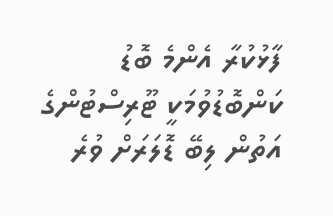ފާޅުކުރާ އެންމެ ބޮޑު ކަންބޮޑުވުމަކީ ޓޫރިސްޓުންގެ އަތުން ލިބޭ ޑޮލަރަށް ވުރެ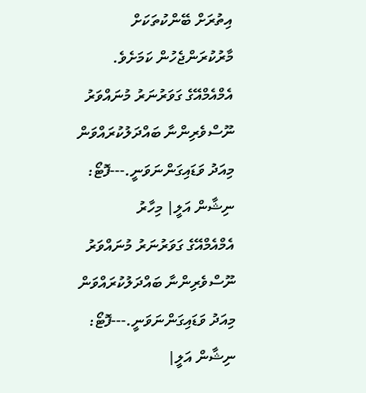އިތުރަށް ބޭންކުތަކަށް މާރުކުރަންޖެހުން ކަމަށެވެ.
އެމްއެމްއޭގެ ގަވަރުނަރު މުނައްވަރު ނޫސްވެރިންނާ ބައްދަލުކުރައްވަން މިއަދު ވަޑައިގަންނަވަނީ.---ފޮޓޯ: ނިޝާން އަލީ| މިހާރު
އެމްއެމްއޭގެ ގަވަރުނަރު މުނައްވަރު ނޫސްވެރިންނާ ބައްދަލުކުރައްވަން މިއަދު ވަޑައިގަންނަވަނީ.---ފޮޓޯ: ނިޝާން އަލީ|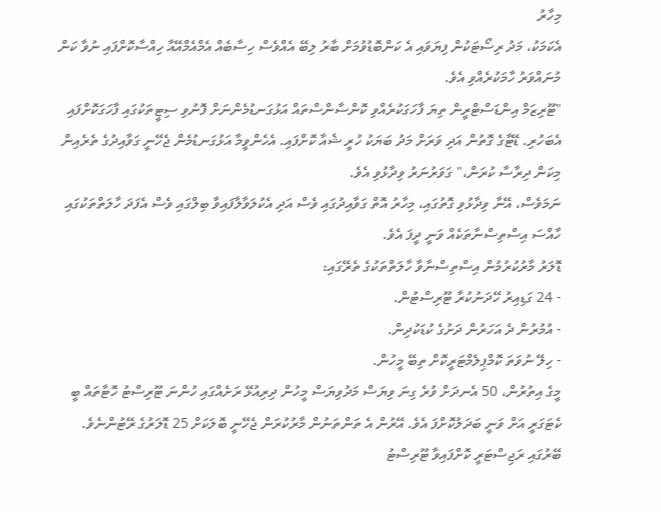މިހާރު
އެކަމަކު، މަދު ރިސޯޓަކުން ފިޔަވައި އެ ކަންބޮޑުވުމަށް ބާރު ލިބޭ އެއްވެސް ހިސާބެއް އެމްއެމްއޭއާ ހިއްސާކޮށްފައި ނުވާ ކަން މުނައްވަރު ހާމަކުރެއްވި އެވެ.
"ޓޫރިޒަމް އިންޑަސްޓްރީން ތިޔަ ފާހަގަކުރެއްވި ކޮންސާންސްތައް އަޅުގަނޑުމެންނަށް ފޮނުވި ސިޓީތަކުގައި ފާހަގަކޮށްފައި އެބަހުރި. ޑޭޓާގެ ގޮތުން އަދި ވަރަށް މަދު ބަޔަކު ހުރީ ޝެއާ ކޮށްފައި. އެހެންވީމާ އަޅުގަނޑުމެން ޖެހޭނީ ގަވާއިދުގެ ތެރެއިން މިކަން ދިރާސާ ކުރަން،" ގަވަރުނަރު ވިދާޅުވި އެވެ.
ނަމަވެސް، އޭނާ ވިދާޅުވި ގޮތުގައި، މިހާރު އޮތް ގަވާއިދުގައި ވެސް އަދި އެކުލަވާލާފައިވާ ބިލްގައި ވެސް އެފަދަ ހާލަތްތަކުގައި ހާއްސަ އިސްތިސްނާތަކެއް ވަނީ ދީފަ އެވެ.
ޑޮލަރު މާރުކުރުމުން އިސްތިސްނާވާ ހާލަތްތަކުގެ ތެރޭގައި:
- 24 ގަޑިއިރު ހޭދަނުކުރާ ޓޫރިސްޓުން.
- އުމުރުން ދެ އަހަރުން ދަށުގެ ކުޑަކުދިން.
- ހިލޭ ނުވަތަ ކޮމްޕިލެމްޓަރީކޮށް ތިބޭ މީހުން.
މީގެ އިތުރުން، 50 އެނދަށް ވުރެ ގިނަ ވިޔަސް މަދުވިޔަސް މީހުން ދިރިއުޅޭ ރަށެއްގައި ހުންނަ ޓޫރިސްޓު ހޮޓާތައް ބީ ކެޓަގަރީ އަށް ވަނީ ބަދަލުކޮށްފަ އެވެ. އޭރުން އެ ތަންތަނުން މާރުކުރަން ޖެހޭނީ ބޮލަކަށް 25 ޑޮލަރުގެ ރޭޓުންނެވެ. ބޭރުގައި ރަޖިސްޓަރީ ކޮށްފައިވާ ޓޫރިސްޓު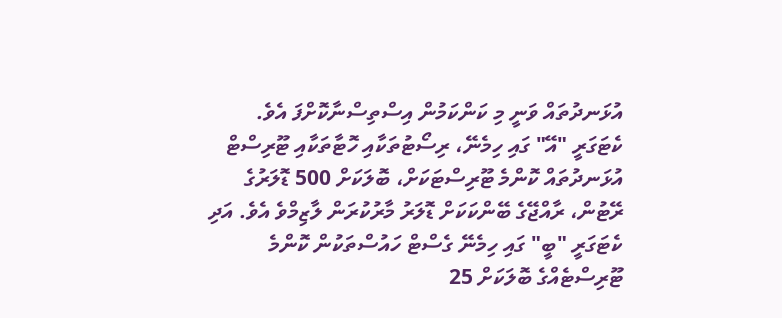އުޅަނދުތައް ވަނީ މި ކަންކަމުން އިސްތިސްނާކޮށްފަ އެވެ.
ކެޓަގަރީ "އޭ" ގައި ހިމެނޭ، ރިސޯޓުތަކާއި ހޮޓާތަކާއި ޓޫރިސްޓް އުޅަނދުތައް ކޮންމެ ޓޫރިސްޓަކަށް، ބޮލަކަށް 500 ޑޮލަރުގެ ރޭޓުން، ރާއްޖޭގެ ބޭންކަކަށް ޑޮލަރު މާރުކުރަން ލާޒިމްވެ އެވެ. އަދި ކެޓަގަރީ "ބީ" ގައި ހިމެނޭ ގެސްޓް ހައުސްތަކުން ކޮންމެ ޓޫރިސްޓެއްގެ ބޮލަކަށް 25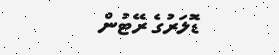ޑޮލަރުގެ ރޭޓުން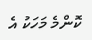ކޮންމެ މަހަކު އެ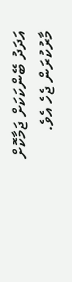އަދަދު ބޭންކަކަށް ޖަމާކޮށް މާރުކުރަން ޖެހެ އެވެ.